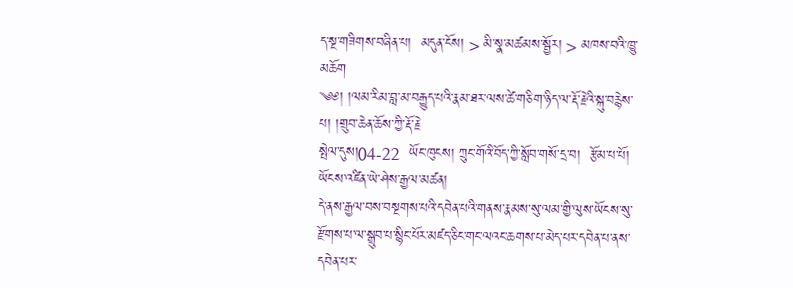ད་སྔ་གཟིགས་བཞིན་པ།  མདུན་ངོས། > མི་སྣ་མཚམས་སྦྱོར། > མཁས་བའི་ཁྱུ་མཆོག
༄༅། །ལམ་རིམ་བླ་མ་བརྒྱུད་པའི་རྣམ་ཐར་ལས་ཚེ་གཅིག་ཉིད་ལ་རྡོ་རྗེའི་སྐུ་བརྙེས་པ། །གྲུབ་ཆེན་ཆོས་ཀྱི་རྡོ་རྗེ
སྤེལ་དུས།04-22  ཡོང་ཁུངས། ཀྲུང་གོའི་བོད་ཀྱི་སློབ་གསོ་དྲ་བ།  རྩོམ་པ་པོ། ཡོངས་འཛིན་ཡེ་ཤེས་རྒྱལ་མཚན།
དེ་ནས་རྒྱལ་བས་བསྔགས་པའི་དབེན་པའི་གནས་རྣམས་སུ་ལམ་གྱི་ལུས་ཡོངས་སུ་རྫོགས་པ་ལ་སྒྲུབ་པ་སྙིང་པོར་མཛད་ཅིང་གང་ལའང་ཆགས་པ་མེད་པར་དབེན་པ་ནས་དབེན་པར་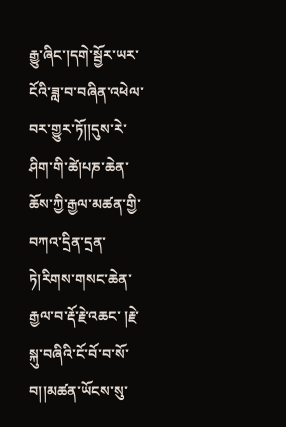རྒྱུ་ཞིང་།དགེ་སྦྱོར་ཡར་ངོའི་ཟླ་བ་བཞིན་འཕེལ་བར་གྱུར་ཏོ།།དུས་རེ་ཤིག་གི་ཚེ།པཎ་ཆེན་ཆོས་ཀྱི་རྒྱལ་མཚན་གྱི་བཀའ་དྲིན་དྲན་ཏེ།རིགས་གསང་ཆེན་རྒྱལ་བ་རྡོ་རྗེ་འཆང་ །རྗེ་སྐུ་བཞིའི་ངོ་བོ་བ་སོ་བ།།མཚན་ཡོངས་སུ་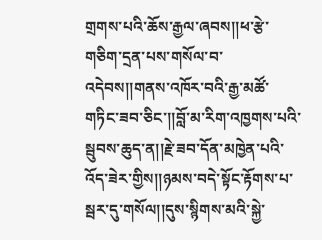གྲགས་པའི་ཆོས་རྒྱལ་ཞབས།།ཕ་རྩེ་གཅིག་དྲན་པས་གསོལ་བ་འདེབས།།གནས་འཁོར་བའི་རྒྱ་མཚོ་གཏིང་ཟབ་ཅིང་།།བློ་མ་རིག་འཁྱགས་པའི་སྦུབས་ཆུད་ན།།རྗེ་ཟབ་དོན་མཁྱེན་པའི་འོད་ཟེར་གྱིས།།ཉམས་བདེ་སྟོང་རྟོགས་པ་སྦར་དུ་གསོལ།།དུས་སྙིགས་མའི་སྐྱེ་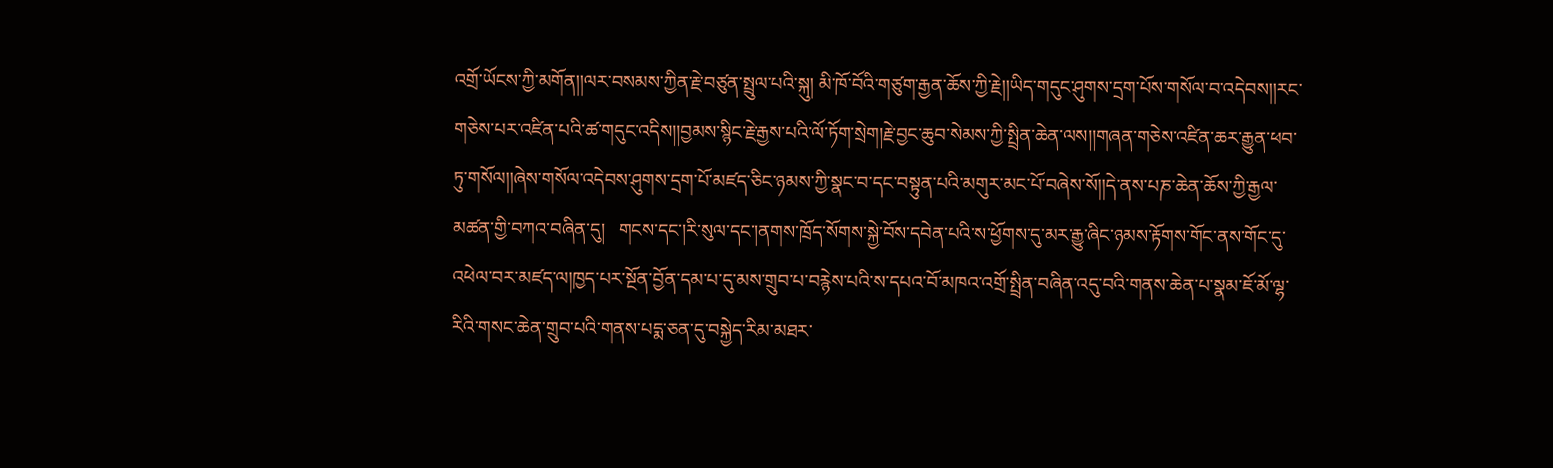འགྲོ་ཡོངས་ཀྱི་མགོན།།ལར་བསམས་ཀྱིན་རྗེ་བཙུན་སྤྲུལ་པའི་སྐུ། མི་ཁོ་བོའི་གཙུག་རྒྱན་ཆོས་ཀྱི་རྗེ།།ཡིད་གདུང་ཤུགས་དྲག་པོས་གསོལ་བ་འདེབས།།རང་གཅེས་པར་འཛིན་པའི་ཚ་གདུང་འདིས།།བྱམས་སྙིང་རྗེ་རྒྱས་པའི་ལོ་ཏོག་སྲེག།རྗེ་བྱང་ཆུབ་སེམས་ཀྱི་སྤྲིན་ཆེན་ལས།།གཞན་གཅེས་འཛིན་ཆར་རྒྱུན་ཕབ་ཏུ་གསོལ།།ཞེས་གསོལ་འདེབས་ཤུགས་དྲག་པོ་མཛད་ཅིང་ཉམས་ཀྱི་སྣང་བ་དང་བསྟུན་པའི་མགུར་མང་པོ་བཞེས་སོ།།དེ་ནས་པཎ་ཆེན་ཆོས་ཀྱི་རྒྱལ་མཚན་གྱི་བཀའ་བཞིན་དུ།   གངས་དང་།རི་སུལ་དང་།ནགས་ཁྲོད་སོགས་སྐྱེ་བོས་དབེན་པའི་ས་ཕྱོགས་དུ་མར་རྒྱུ་ཞིང་ཉམས་རྟོགས་གོང་ནས་གོང་དུ་འཕེལ་བར་མཛད་ལ།ཁྱད་པར་སྔོན་བྱོན་དམ་པ་དུ་མས་གྲུབ་པ་བརྙེས་པའི་ས་དཔའ་བོ་མཁའ་འགྲོ་སྤྲིན་བཞིན་འདུ་བའི་གནས་ཆེན་པ་སྣམ་ཇོ་མོ་ལྷ་རིའི་གསང་ཆེན་གྲུབ་པའི་གནས་པདྨ་ཅན་དུ་བསྐྱེད་རིམ་མཐར་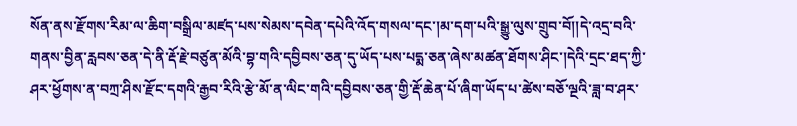སོན་ནས་རྫོགས་རིམ་ལ་ཆིག་བསྒྲིལ་མཛད་པས་སེམས་དབེན་དཔེའི་འོད་གསལ་དང་།མ་དག་པའི་སྒྱུ་ལུས་གྲུབ་བོ།།དེ་འདྲ་བའི་གནས་བྱིན་རླབས་ཅན་དེ་ནི་རྡོ་རྗེ་བཙུན་མོའི་བྷ་གའི་དབྱིབས་ཅན་དུ་ཡོད་པས་པདྨ་ཅན་ཞེས་མཚན་ཐོགས་ཤིང་།དེའི་དྲང་ཐད་ཀྱི་ཤར་ཕྱོགས་ན་བཀྲ་ཤིས་རྫོང་དགའི་རྒྱབ་རིའི་རྩེ་མོ་ན་ལིང་གའི་དབྱིབས་ཅན་གྱི་རྡོ་ཆེན་པོ་ཞིག་ཡོད་པ་ཚེས་བཅོ་ལྔའི་ཟླ་བ་ཤར་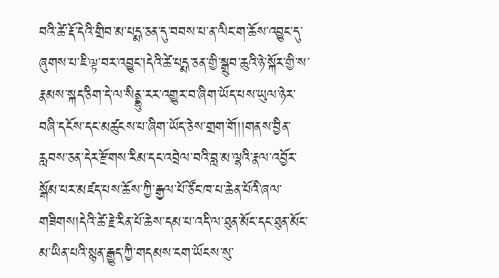བའི་ཚེ་རྡོ་དེའི་གྲིབ་མ་པདྨ་ཅན་དུ་བབས་པ་ན་ལིང་ག་ཆོས་འབྱུང་དུ་ཞུགས་པ་ཇི་ལྟ་བར་འབྱུང་།དེའི་ཚེ་པདྨ་ཅན་གྱི་སྒྲུབ་ཆུའི་ཉེ་སྐོར་གྱི་ས་རྣམས་སྐད་ཅིག་དེ་ལ་སིནྡྷུ་རར་འགྱུར་བ་ཞིག་ཡོད་པས་ཡུལ་ཉེར་བཞི་དངོས་དང་མཚུངས་པ་ཞིག་ཡོད་ཅེས་གྲག་གོ།།གནས་བྱིན་རླབས་ཅན་དེར་རྫོགས་རིམ་དང་འབྲེལ་བའི་བླ་མ་ལྷའི་རྣལ་འབྱོར་སྒོམ་པར་མཛད་པས་ཆོས་ཀྱི་རྒྱལ་པོ་ཙོང་ཁ་པ་ཆེན་པོའི་ཞལ་གཟིགས།དེའི་ཚེ་རྗེ་རིན་པོ་ཆེས་དམ་པ་འདི་ལ་ཐུན་མོང་དང་ཐུན་མོང་མ་ཡིན་པའི་སྙན་རྒྱུད་ཀྱི་གདམས་ངག་ཡོངས་སུ་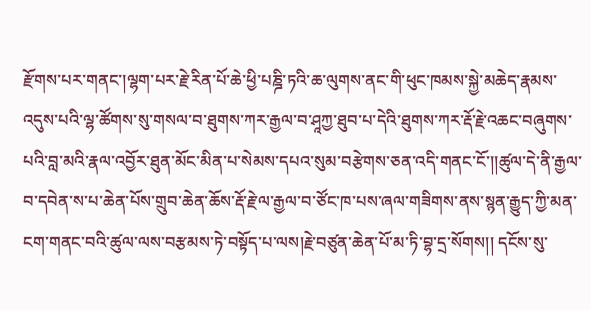རྫོགས་པར་གནང་།ལྷག་པར་རྗེ་རིན་པོ་ཆེ་ཕྱི་པཎྜི་ཏའི་ཆ་ལུགས་ནང་གི་ཕུང་ཁམས་སྐྱེ་མཆེད་རྣམས་འདུས་པའི་ལྷ་ཚོགས་སུ་གསལ་བ་ཐུགས་ཀར་རྒྱལ་བ་ཤཱཀྱ་ཐུབ་པ་དེའི་ཐུགས་ཀར་རྡོ་རྗེ་འཆང་བཞུགས་པའི་བླ་མའི་རྣལ་འབྱོར་ཐུན་མོང་མིན་པ་སེམས་དཔའ་སུམ་བརྩེགས་ཅན་འདི་གནང་ངོ་།།ཚུལ་དེ་ནི་རྒྱལ་བ་དབེན་ས་པ་ཆེན་པོས་གྲུབ་ཆེན་ཆོས་རྡོ་རྗེ་ལ་རྒྱལ་བ་ཙོང་ཁ་པས་ཞལ་གཟིགས་ནས་སྙན་རྒྱུད་ཀྱི་མན་ངག་གནང་བའི་ཚུལ་ལས་བརྩམས་ཏེ་བསྟོད་པ་ལས།རྗེ་བཙུན་ཆེན་པོ་མ་ཏི་བྷ་དྲ་སོགས།། དངོས་སུ་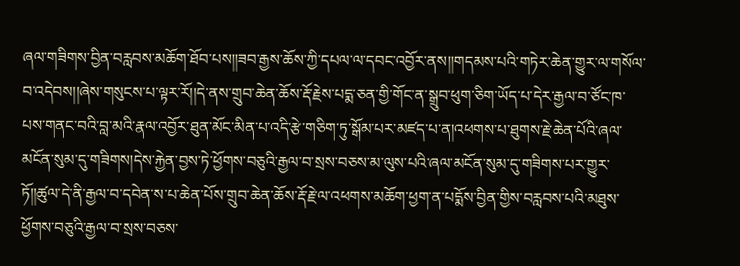ཞལ་གཟིགས་བྱིན་བརླབས་མཆོག་ཐོབ་པས།།ཟབ་རྒྱས་ཆོས་ཀྱི་དཔལ་ལ་དབང་འབྱོར་ནས།།གདམས་པའི་གཏེར་ཆེན་གྱུར་ལ་གསོལ་བ་འདེབས།།ཞེས་གསུངས་པ་ལྟར་རོ།།དེ་ནས་གྲུབ་ཆེན་ཆོས་རྡོ་རྗེས་པདྨ་ཅན་གྱི་གོང་ན་སྒྲུབ་ཕུག་ཅིག་ཡོད་པ་དེར་རྒྱལ་བ་ཙོང་ཁ་པས་གནང་བའི་བླ་མའི་རྣལ་འབྱོར་ཐུན་མོང་མིན་པ་འདི་རྩེ་གཅིག་ཏུ་སྒོམ་པར་མཛད་པ་ན།འཕགས་པ་ཐུགས་རྗེ་ཆེན་པོའི་ཞལ་མངོན་སུམ་དུ་གཟིགས།དེས་རྐྱེན་བྱས་ཏེ་ཕྱོགས་བཅུའི་རྒྱལ་བ་སྲས་བཅས་མ་ལུས་པའི་ཞལ་མངོན་སུམ་དུ་གཟིགས་པར་གྱུར་ཏོ།།ཚུལ་དེ་ནི་རྒྱལ་བ་དབེན་ས་པ་ཆེན་པོས་གྲུབ་ཆེན་ཆོས་རྡོ་རྗེ་ལ་འཕགས་མཆོག་ཕྱག་ན་པདྨོས་བྱིན་གྱིས་བརླབས་པའི་མཐུས་ཕྱོགས་བཅུའི་རྒྱལ་བ་སྲས་བཅས་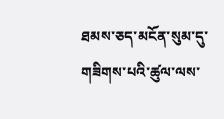ཐམས་ཅད་མངོན་སུམ་དུ་གཟིགས་པའི་ཚུལ་ལས་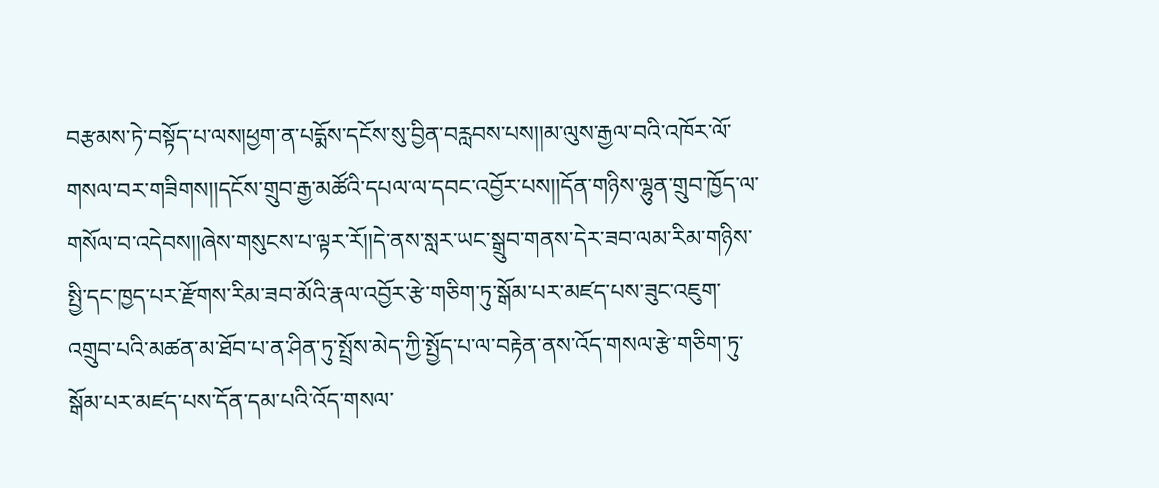བརྩམས་ཏེ་བསྟོད་པ་ལས།ཕྱག་ན་པདྨོས་དངོས་སུ་བྱིན་བརླབས་པས།།མ་ལུས་རྒྱལ་བའི་འཁོར་ལོ་གསལ་བར་གཟིགས།།དངོས་གྲུབ་རྒྱ་མཚོའི་དཔལ་ལ་དབང་འབྱོར་པས།།དོན་གཉིས་ལྷུན་གྲུབ་ཁྱོད་ལ་གསོལ་བ་འདེབས།།ཞེས་གསུངས་པ་ལྟར་རོ།།དེ་ནས་སླར་ཡང་སྒྲུབ་གནས་དེར་ཟབ་ལམ་རིམ་གཉིས་སྤྱི་དང་ཁྱད་པར་རྫོགས་རིམ་ཟབ་མོའི་རྣལ་འབྱོར་རྩེ་གཅིག་ཏུ་སྒོམ་པར་མཛད་པས་ཟུང་འཇུག་འགྲུབ་པའི་མཚན་མ་ཐོབ་པ་ན་ཤིན་ཏུ་སྤྲོས་མེད་ཀྱི་སྤྱོད་པ་ལ་བརྟེན་ནས་འོད་གསལ་རྩེ་གཅིག་ཏུ་སྒོམ་པར་མཛད་པས་དོན་དམ་པའི་འོད་གསལ་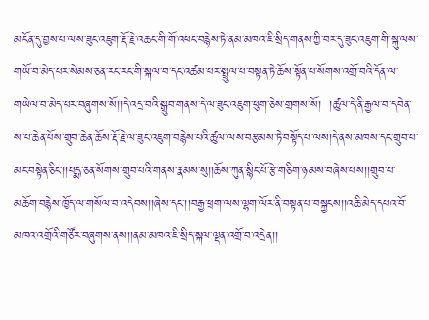མངོན་དུ་བྱས་པ་ལས་ཟུང་འཇུག་རྡོ་རྗེ་འཆང་གི་གོ་འཕང་བརྙེས་ཏེ་ནམ་མཁའ་ཇི་སྲིད་གནས་ཀྱི་བར་དུ་ཟུང་འཇུག་གི་སྐུ་ལས་གཡོ་བ་མེད་པར་སེམས་ཅན་རང་རང་གི་སྐལ་བ་དང་འཚམ་པར་སྤྲུལ་པ་བསྟན་ཏེ་ཆོས་སྟོན་པ་སོགས་འགྲོ་བའི་དོན་ལ་གཡེལ་བ་མེད་པར་བཞུགས་སོ།།དེ་འདྲ་བའི་སྒྲུབ་གནས་དེ་ལ་ཟུང་འཇུག་ཕུག་ཅེས་གྲགས་སོ།  །ཚུལ་དེ་ནི་རྒྱལ་བ་དབེན་ས་པ་ཆེན་པོས་གྲུབ་ཆེན་ཆོས་རྡོ་རྗེ་ལ་ཟུང་འཇུག་བརྙེས་པའི་ཚུལ་ལས་བརྩམས་ཏེ་བསྟོད་པ་ལས།དེ་ནས་མཁས་དང་གྲུབ་པ་མང་བསྟེན་ཅིང་།།པདྨ་ཅན་སོགས་གྲུབ་པའི་གནས་རྣམས་སུ།།ཆོས་ཀུན་སྙིང་པོ་རྩེ་གཅིག་ཉམས་བཞེས་པས།།གྲུབ་པ་མཆོག་བརྙེས་ཁྱོད་ལ་གསོལ་བ་འདེབས།།ཞེས་དང་།།བརྒྱ་ཕྲག་ལས་ལྷག་ལོར་ནི་བསྟན་པ་བསྐྱངས།།འཆི་མེད་དཔའ་བོ་མཁའ་འགྲོའི་གཙོར་བཞུགས་ནས།།ནམ་མཁའ་ཇི་སྲིད་སྐལ་ལྡན་འགྲོ་བ་འདྲེན།།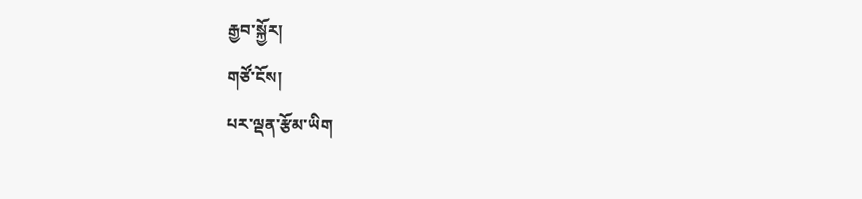རྒྱབ་སྐྱོར།
གཙོ་ངོས།
པར་ལྡན་རྩོམ་ཡིག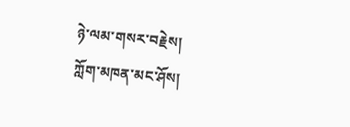ཉེ་ལམ་གསར་བརྗེས།
ཀློག་མཁན་མང་ཤོས།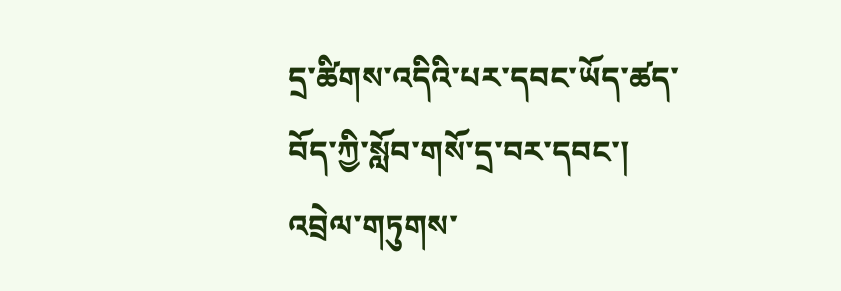དྲ་ཚིགས་འདིའི་པར་དབང་ཡོད་ཚད་བོད་ཀྱི་སློབ་གསོ་དྲ་བར་དབང་།
འབྲེལ་གཏུགས་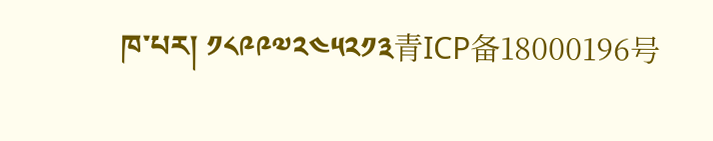ཁ་པར། ༡༨༩༩༧༢༤༥༢༡༣青ICP备18000196号